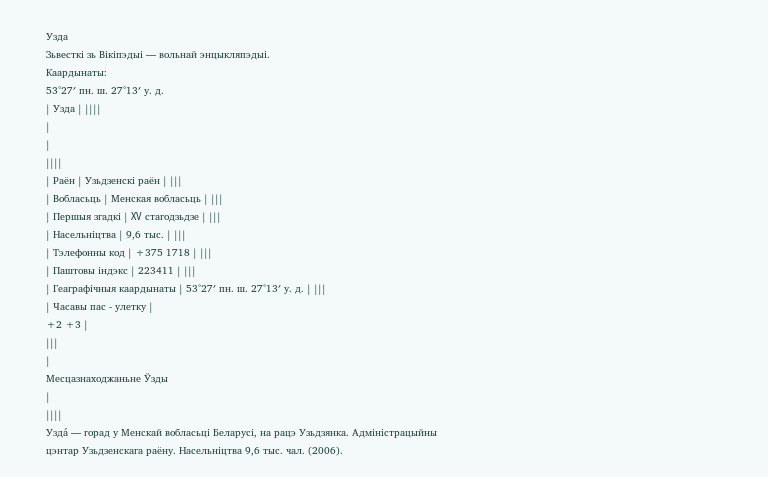Узда
Зьвесткі зь Вікіпэдыі — вольнай энцыкляпэдыі.
Каардынаты:
53°27′ пн. ш. 27°13′ у. д.
| Узда | ||||
|
|
||||
| Раён | Узьдзенскі раён | |||
| Вобласьць | Менская вобласьць | |||
| Першыя згадкі | XV стагодзьдзе | |||
| Насельніцтва | 9,6 тыс. | |||
| Тэлефонны код | +375 1718 | |||
| Паштовы індэкс | 223411 | |||
| Геаграфічныя каардынаты | 53°27′ пн. ш. 27°13′ у. д. | |||
| Часавы пас - улетку |
+2 +3 |
|||
|
Месцазнаходжаньне Ўзды
|
||||
Узда́ — горад у Менскай вобласьці Беларусі, на рацэ Узьдзянка. Адміністрацыйны цэнтар Узьдзенскага раёну. Насельніцтва 9,6 тыс. чал. (2006).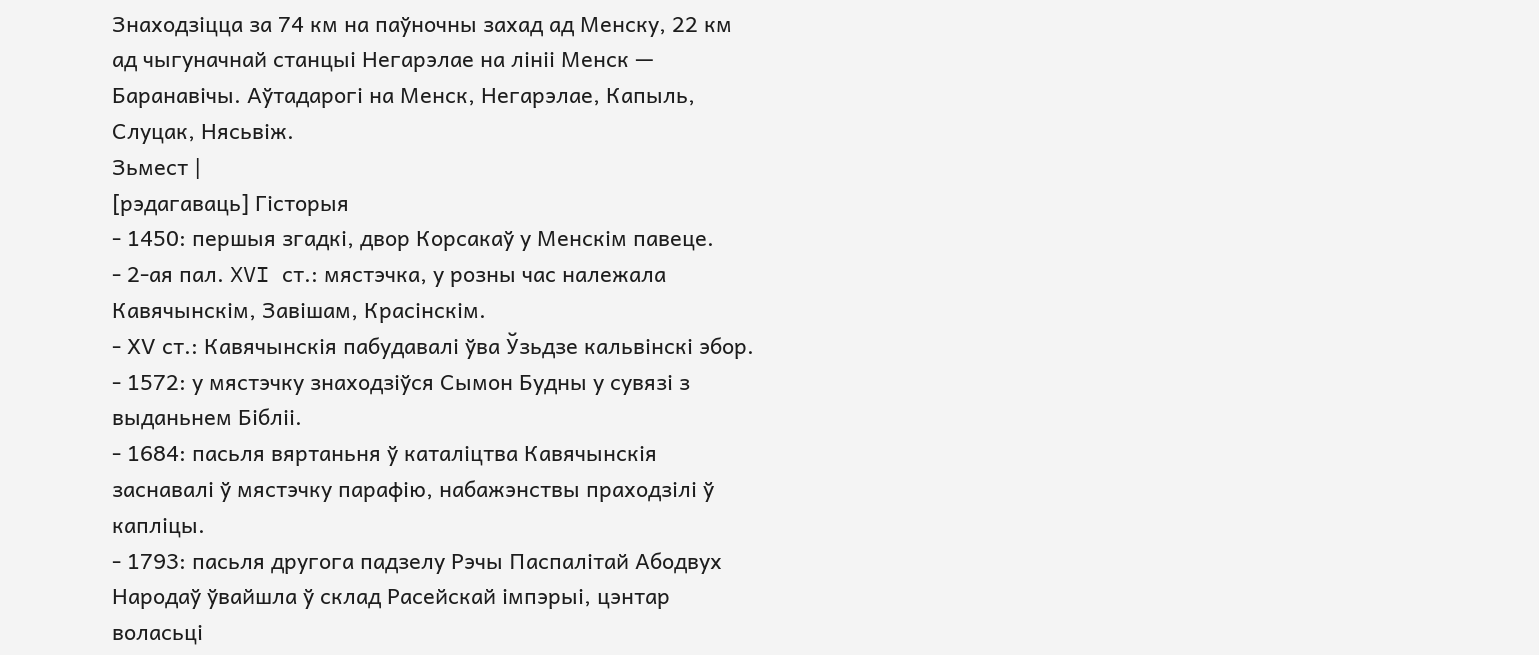Знаходзіцца за 74 км на паўночны захад ад Менску, 22 км ад чыгуначнай станцыі Негарэлае на лініі Менск — Баранавічы. Аўтадарогі на Менск, Негарэлае, Капыль, Слуцак, Нясьвіж.
Зьмест |
[рэдагаваць] Гісторыя
- 1450: першыя згадкі, двор Корсакаў у Менскім павеце.
- 2-ая пал. XVI ст.: мястэчка, у розны час належала Кавячынскім, Завішам, Красінскім.
- ХV ст.: Кавячынскія пабудавалі ўва Ўзьдзе кальвінскі эбор.
- 1572: у мястэчку знаходзіўся Сымон Будны у сувязі з выданьнем Бібліі.
- 1684: пасьля вяртаньня ў каталіцтва Кавячынскія заснавалі ў мястэчку парафію, набажэнствы праходзілі ў капліцы.
- 1793: пасьля другога падзелу Рэчы Паспалітай Абодвух Народаў ўвайшла ў склад Расейскай імпэрыі, цэнтар воласьці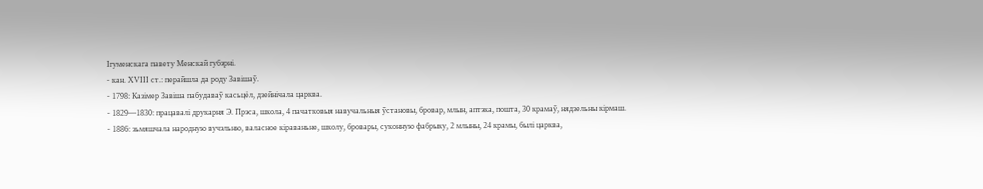Ігуменскага павету Менскай губэрні.
- кан. ХVІІІ ст.: перайшла да роду Завішаў.
- 1798: Казімер Завіша пабудаваў касьцёл, дзейнічала царква.
- 1829—1830: працавалі друкарня Э. Прэса, школа, 4 пачатковыя навучальныя ўстановы, бровар, млын, аптэка, пошта, 30 крамаў, нядзельны кірмаш.
- 1886: зьмяшчала народную вучэльню, валасное кіраваньне, школу, бровары, суконную фабрыку, 2 млыны, 24 крамы, былі царква,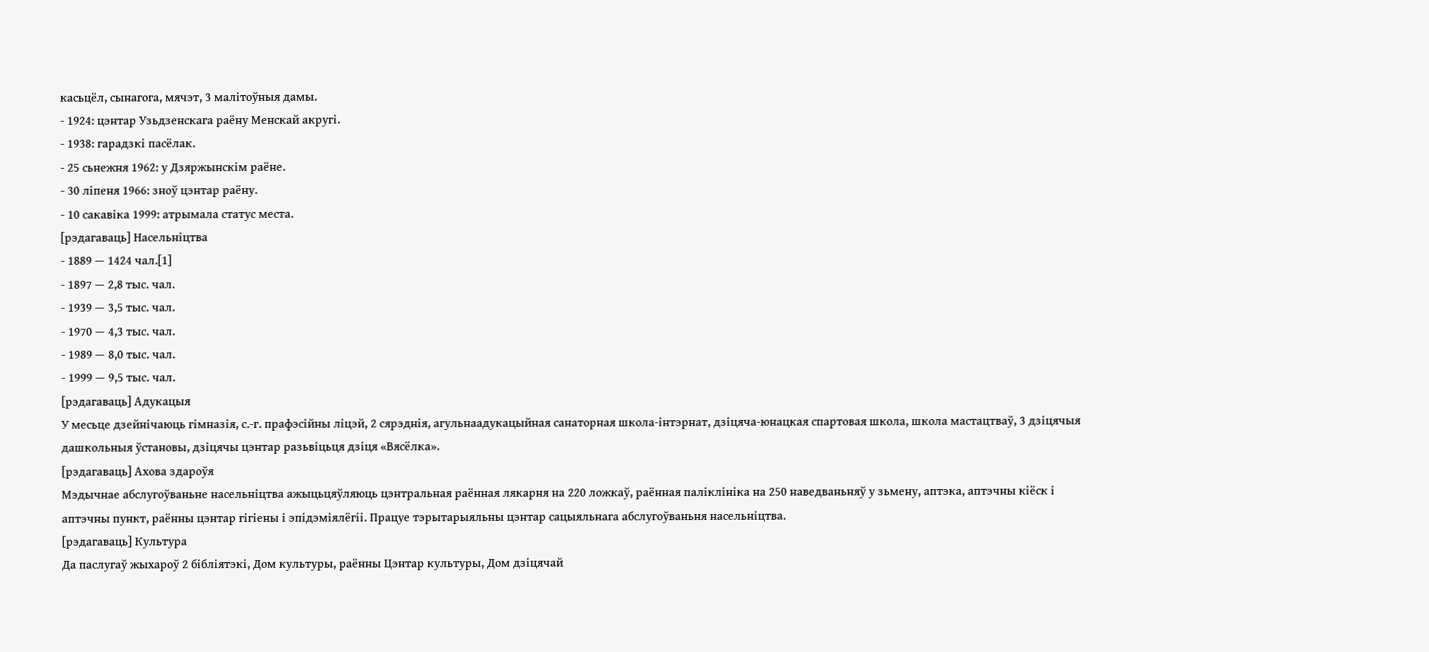касьцёл, сынагога, мячэт, 3 малітоўныя дамы.
- 1924: цэнтар Узьдзенскага раёну Менскай акругі.
- 1938: гарадзкі пасёлак.
- 25 сьнежня 1962: у Дзяржынскім раёне.
- 30 ліпеня 1966: зноў цэнтар раёну.
- 10 сакавіка 1999: атрымала статус места.
[рэдагаваць] Насельніцтва
- 1889 — 1424 чал.[1]
- 1897 — 2,8 тыс. чал.
- 1939 — 3,5 тыс. чал.
- 1970 — 4,3 тыс. чал.
- 1989 — 8,0 тыс. чал.
- 1999 — 9,5 тыс. чал.
[рэдагаваць] Адукацыя
У месьце дзейнічаюць гімназія, с.-г. прафэсійны ліцэй, 2 сярэднія, агульнаадукацыйная санаторная школа-інтэрнат, дзіцяча-юнацкая спартовая школа, школа мастацтваў, 3 дзіцячыя дашкольныя ўстановы, дзіцячы цэнтар разьвіцьця дзіця «Вясёлка».
[рэдагаваць] Ахова здароўя
Мэдычнае абслугоўваньне насельніцтва ажыцьцяўляюць цэнтральная раённая лякарня на 220 ложкаў, раённая паліклініка на 250 наведваньняў у зьмену, аптэка, аптэчны кіёск і аптэчны пункт, раённы цэнтар гігіены і эпідэміялёгіі. Працуе тэрытарыяльны цэнтар сацыяльнага абслугоўваньня насельніцтва.
[рэдагаваць] Культура
Да паслугаў жыхароў 2 бібліятэкі, Дом культуры, раённы Цэнтар культуры, Дом дзіцячай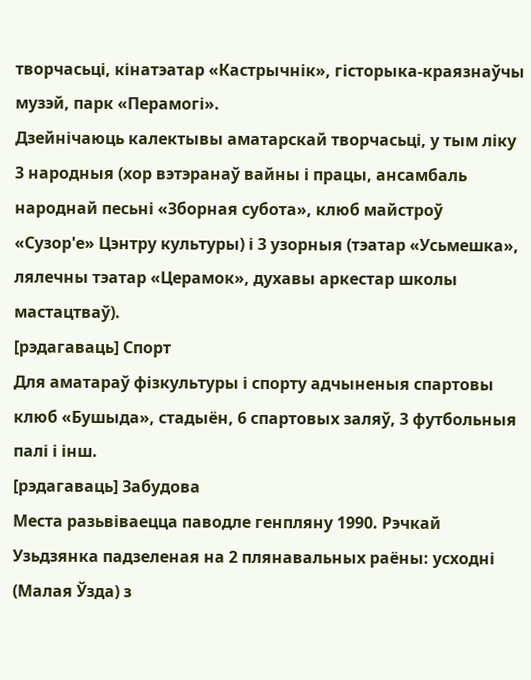творчасьці, кінатэатар «Кастрычнік», гісторыка-краязнаўчы музэй, парк «Перамогі».
Дзейнічаюць калектывы аматарскай творчасьці, у тым ліку 3 народныя (хор вэтэранаў вайны і працы, ансамбаль народнай песьні «Зборная субота», клюб майстроў «Сузор'е» Цэнтру культуры) і 3 узорныя (тэатар «Усьмешка», лялечны тэатар «Церамок», духавы аркестар школы мастацтваў).
[рэдагаваць] Спорт
Для аматараў фізкультуры і спорту адчыненыя спартовы клюб «Бушыда», стадыён, 6 спартовых заляў, 3 футбольныя палі і інш.
[рэдагаваць] Забудова
Места разьвіваецца паводле генпляну 1990. Рэчкай Узьдзянка падзеленая на 2 плянавальных раёны: усходні (Малая Ўзда) з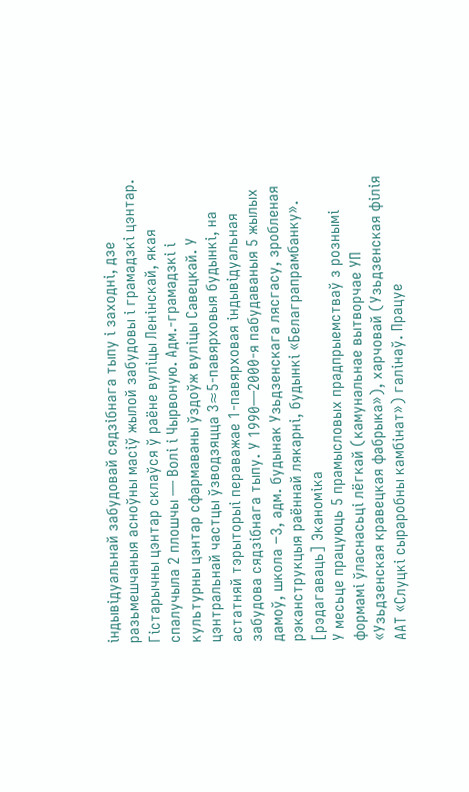індывідуальнай забудовай сядзібнага тыпу і заходні, дзе разьмешчаныя асноўны масіў жылой забудовы і грамадзкі цэнтар. Гістарычны цэнтар склаўся ў раёне вуліцы Ленінскай, якая спалучыла 2 плошчы — Волі і Чырвоную. Адм.-грамадзкі і культурны цэнтар сфармаваны ўздоўж вуліцы Савецкай. У цэнтральнай частцы ўзводзяцца 3≈5-павярховыя будынкі, на астатняй тэрыторыі пераважае 1-павярховая індывідуальная забудова сядзібнага тыпу. У 1990—2000-я пабудаваныя 5 жылых дамоў, школа −3, адм. будынак Узьдзенскага лясгасу, зробленая рэканструкцыя раённай лякарні, будынкі «Белаграпрамбанку».
[рэдагаваць] Эканоміка
У месьце працуюць 5 прамысловых прадпрыемстваў з рознымі формамі ўласнасьці лёгкай (камунальнае вытворчае УП «Узьдзенская кравецкая фабрыка»), харчовай (Узьдзенская філія ААТ «Слуцкі сыраробны камбінат») галінаў. Працуе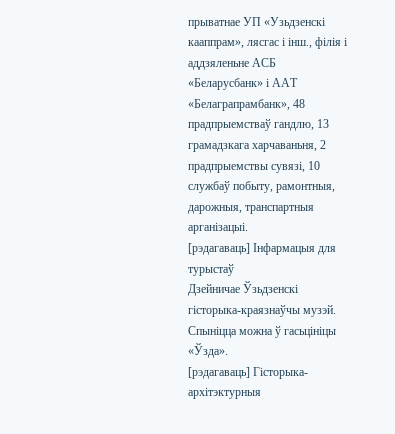прыватнае УП «Узьдзенскі кааппрам», лясгас і інш., філія і аддзяленьне АСБ «Беларусбанк» і ААТ «Белаграпрамбанк», 48 прадпрыемстваў гандлю, 13 грамадзкага харчаваньня, 2 прадпрыемствы сувязі, 10 службаў побыту, рамонтныя, дарожныя, транспартныя арганізацыі.
[рэдагаваць] Інфармацыя для турыстаў
Дзейничае Ўзьдзенскі гісторыка-краязнаўчы музэй. Спыніцца можна ў гасьцініцы «Ўзда».
[рэдагаваць] Гісторыка-архітэктурныя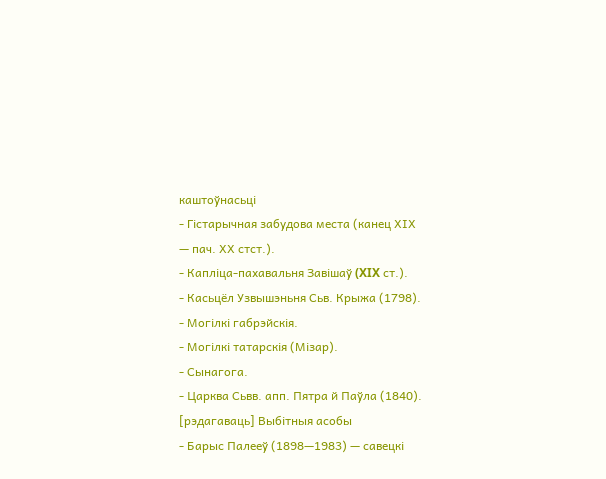каштоўнасьці
- Гістарычная забудова места (канец ХІХ — пач. ХХ стст.).
- Капліца-пахавальня Завішаў (XIX ст.).
- Касьцёл Узвышэньня Сьв. Крыжа (1798).
- Могілкі габрэйскія.
- Могілкі татарскія (Мізар).
- Сынагога.
- Царква Сьвв. апп. Пятра й Паўла (1840).
[рэдагаваць] Выбітныя асобы
- Барыс Палееў (1898—1983) — савецкі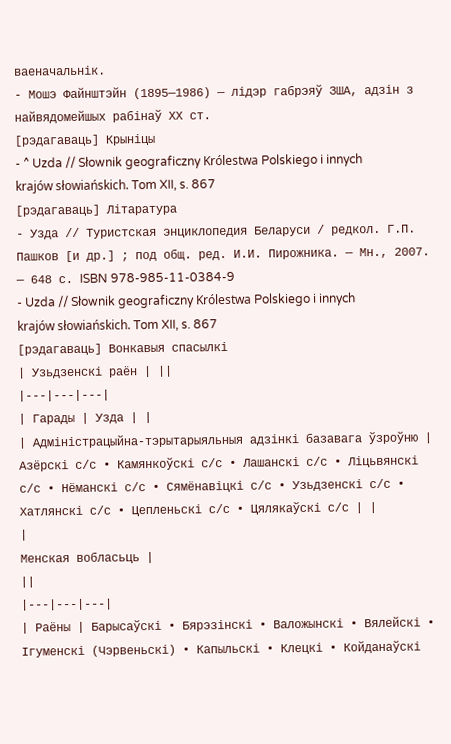ваеначальнік.
- Мошэ Файнштэйн (1895—1986) — лідэр габрэяў ЗША, адзін з найвядомейшых рабінаў ХХ ст.
[рэдагаваць] Крыніцы
- ^ Uzda // Słownik geograficzny Królestwa Polskiego i innych krajów słowiańskich. Tom XII, s. 867
[рэдагаваць] Літаратура
- Узда // Туристская энциклопедия Беларуси / редкол. Г.П. Пашков [и др.] ; под общ. ред. И.И. Пирожника. — Мн., 2007. — 648 с. ISBN 978-985-11-0384-9
- Uzda // Słownik geograficzny Królestwa Polskiego i innych krajów słowiańskich. Tom XII, s. 867
[рэдагаваць] Вонкавыя спасылкі
| Узьдзенскі раён | ||
|---|---|---|
| Гарады | Узда | |
| Адміністрацыйна-тэрытарыяльныя адзінкі базавага ўзроўню | Азёрскі с/с • Камянкоўскі с/с • Лашанскі с/с • Ліцьвянскі с/с • Нёманскі с/с • Сямёнавіцкі с/с • Узьдзенскі с/с • Хатлянскі с/с • Цепленьскі с/с • Цялякаўскі с/с | |
|
Менская вобласьць |
||
|---|---|---|
| Раёны | Барысаўскі • Бярэзінскі • Валожынскі • Вялейскі • Ігуменскі (Чэрвеньскі) • Капыльскі • Клецкі • Койданаўскі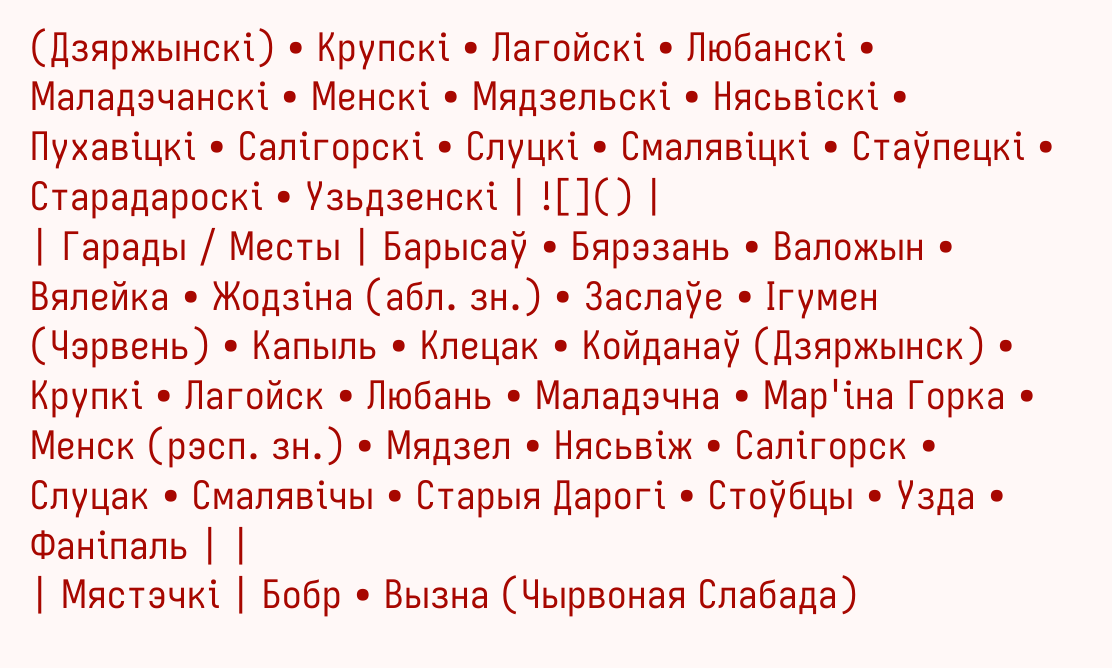(Дзяржынскі) • Крупскі • Лагойскі • Любанскі • Маладэчанскі • Менскі • Мядзельскі • Нясьвіскі • Пухавіцкі • Салігорскі • Слуцкі • Смалявіцкі • Стаўпецкі • Старадароскі • Узьдзенскі | ![]() |
| Гарады / Месты | Барысаў • Бярэзань • Валожын • Вялейка • Жодзіна (абл. зн.) • Заслаўе • Ігумен (Чэрвень) • Капыль • Клецак • Койданаў (Дзяржынск) • Крупкі • Лагойск • Любань • Маладэчна • Мар'іна Горка • Менск (рэсп. зн.) • Мядзел • Нясьвіж • Салігорск • Слуцак • Смалявічы • Старыя Дарогі • Стоўбцы • Узда • Фаніпаль | |
| Мястэчкі | Бобр • Вызна (Чырвоная Слабада)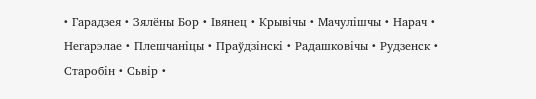• Гарадзея • Зялёны Бор • Івянец • Крывічы • Мачулішчы • Нарач • Негарэлае • Плешчаніцы • Праўдзінскі • Радашковічы • Рудзенск • Старобін • Сьвір •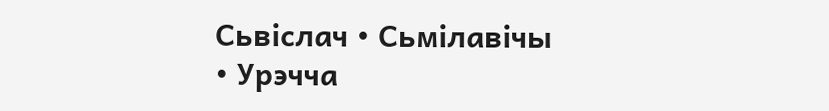Сьвіслач • Сьмілавічы • Урэчча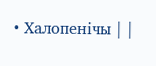• Халопенічы | |